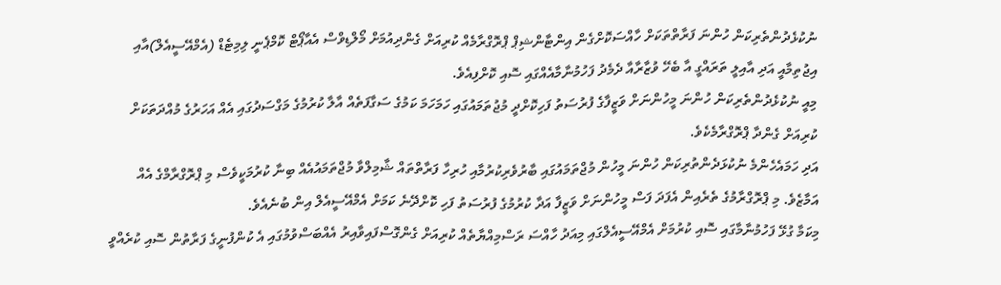ނުކުޅެދުންތެރިކަން ހުންނަ ފަރާތްތަކަށް ހާއްސަކޮށްގެން އިންޓާންޝިޕް ޕްރޮގްރާމެއް ކުރިއަށް ގެންދިއުމަށް މޯލްޑިވްސް އެއާޕޯޓް ކޮމްޕެނީ ލިމިޓެޑް (އެމްއޭސީއެލް)އާއި އިޖުތިމާއީ އަދި އާއިލީ ތަރައްގީ އާ ބެހޭ ވުޒާރާއާ ދެމެދު ފަހުމުނާމާއެއްގައި ސޮއި ކޮށްފިއެވެ.
މިއީ ނުކުޅެދުންތެރިކަން ހުންނަ މީހުންނަށް ވަޒީފާގެ ފުރުސަތު ފަހިކޮށްދީ މުޖުތަމައުގައި ހަމަހަމަ ކަމުގެ ސަގާފަތެއް އާލާ ކުރުމުގެ މަގްސަދުގައި އެއް އަހަރުގެ މުއްދަތަކަށް ކުރިއަށް ގެންދާ ޕްރޮގްރާމެކެވެ.
އަދި ހަމައެހެންމެ ނުކުޅަދެންތުރިކަން ހުންނަ މީހުން މުޖްތަމައުގައި ބާރުވެރިކުރުމާއި ހުރިހާ ފަރާތްތައް ޝާމިލްވާ މުޖްތަމައުއެއް ބިނާ ކުރުމަކީވެސް މި ޕްރޮގްރާމްގެ އެއް އަމާޒެވެ. މި ޕްރޮގްރާމުގެ ތެރެއިން އެފަދަ ފަސް މީހުންނަށް ވަޒީފާ އަދާ ކުރުމުގެ ފުރުސަތު ފަހި ކޮށްދޭނެ ކަމަށް އެމްއޭސީއެލް އިން ބުނެއެވެ.
މިކަމާ ގުޅޭ ފަހުމުނާމާގައި ސޮއި ކުރުމަށް އެމްއޭސީއެލްގައި މިއަދު ހާއްސަ ރަސްމިއްޔާތެއް ކުރިއަށް ގެންގޮސްފައިވާއިރު އެއްބަސްވުމުގައި އެ ކުންފުނީގެ ފަރާތުން ސޮއި ކުރެއްވީ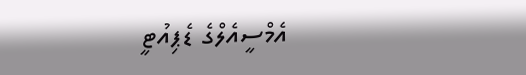އެމްސީއެލްގެ ޑެޕިއުޓީ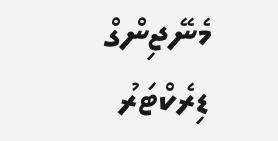މެނޭޖިންގް ޑިރެކްޓަރު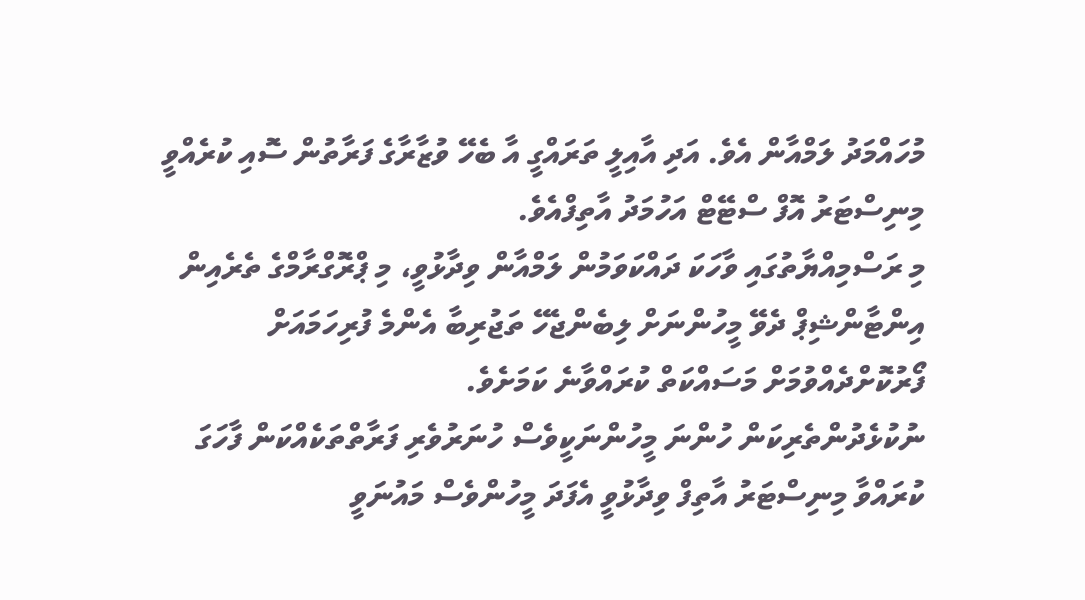މުހައްމަދު ލަމްއާން އެވެ. އަދި އާއިލީ ތަރައްގީ އާ ބެހޭ ވުޒާރާގެ ފަރާތުން ސޮއި ކުރެއްވީ މިނިސްޓަރު އޮފް ސްޓޭޓް އަހުމަދު އާތިފްއެވެ.
މި ރަސްމިއްޔާތުގައި ވާހަކަ ދައްކަވަމުން ލަމްއާން ވިދާޅުވީ، މި ޕްރޮގްރާމްގެ ތެރެއިން އިންޓާންޝިޕް ދެވޭ މީހުންނަށް ލިބެންޖެހޭ ތަޖުރިބާ އެންމެ ފުރިހަމައަށް ފޯރުކޮށްދެއްވުމަށް މަސައްކަތް ކުރައްވާނެ ކަމަށެވެ.
ނުކުޅެދުންތެރިކަން ހުންނަ މީހުންނަކީވެސް ހުނަރުވެރި ފަރާތްތަކެއްކަން ފާހަގަ ކުރައްވާ މިނިސްޓަރު އާތިފް ވިދާޅުވީ އެފަދަ މީހުންވެސް މައުނަވީ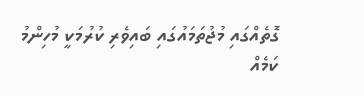ގޮތެއްގައި މުޖުތަމައުގައި ބައިވެރި ކުރުމަކީ މުހިންމު ކަމެއް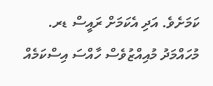ކަމަށެވެ. އަދި އެކަމަށް ރައީސް ޑރ. މުހައްމަދު މުއިއްޒުވެސް ހާއްސަ އިސްކަމެއް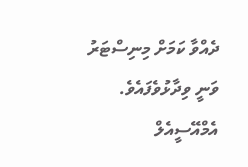ދެއްވާ ކަމަށް މިނިސްޓަރު ވަނީ ވިދާޅުވެފައެވެ.
އެމްއޭސީއެލް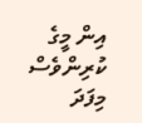އިން މީގެ ކުރިންވެސް މިފަދަ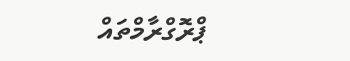ޕްރޮގްރާމްތައް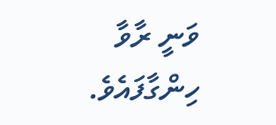ވަނީ ރާވާ ހިންގާފައެވެ.